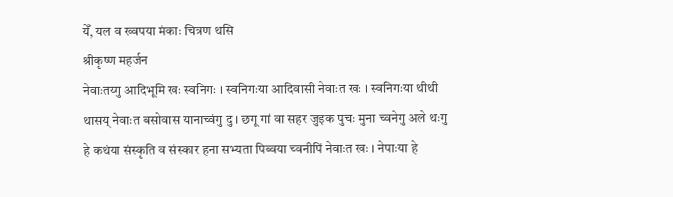येँ, यल व ख्वपया मंकाः चित्रण थसि
श्रीकृष्ण महर्जन
नेवाःतय्गु आदिभूमि खः स्वनिगः । स्वनिगःया आदिवासी नेवाःत खः । स्वनिगःया थीथी थासय् नेवाःत बसोवास यानाच्वंगु दु । छगू गां वा सहर जुइक पुचः मुना च्वनेगु अले थःगु हे कथंया संस्कृति व संस्कार हना सभ्यता पिब्वया च्वनीपिं नेवाःत खः । नेपाःया हे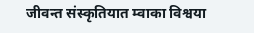जीवन्त संस्कृतियात म्वाका विश्वया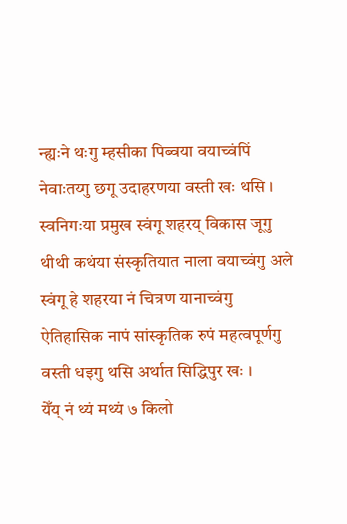न्ह्यःने थःगु म्हसीका पिब्वया वयाच्वंपिं नेवाःतय्गु छगू उदाहरणया वस्ती खः थसि । स्वनिगःया प्रमुख स्वंगू शहरय् विकास जूगु थीथी कथंया संस्कृतियात नाला वयाच्वंगु अले स्वंगू हे शहरया नं चित्रण यानाच्वंगु ऐतिहासिक नापं सांस्कृतिक रुपं महत्वपूर्णगु वस्ती धइगु थसि अर्थात सिद्धिपुर खः ।
येँय् नं थ्यं मथ्यं ७ किलो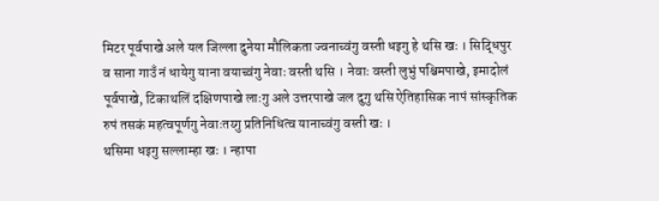मिटर पूर्वपाखे अले यल जिल्ला दुनेया मौलिकता ज्वनाच्वंगु वस्ती धइगु हे थसि खः । सिद्धिपुर व साना गाउँ नं धायेगु याना वयाच्वंगु नेवाः वस्ती थसि । नेवाः वस्ती लुभुं पश्चिमपाखे, इमादोलं पूर्वपाखे, टिकाथलिं दक्षिणपाखे लाःगु अले उत्तरपाखे जल दुगु थसि ऐतिहासिक नापं सांस्कृतिक रुपं तसकं महत्वपूर्णगु नेवाःतय्गु प्रतिनिधित्व यानाच्वंगु वस्ती खः ।
थसिमा धइगु सल्लाम्हा खः । न्हापा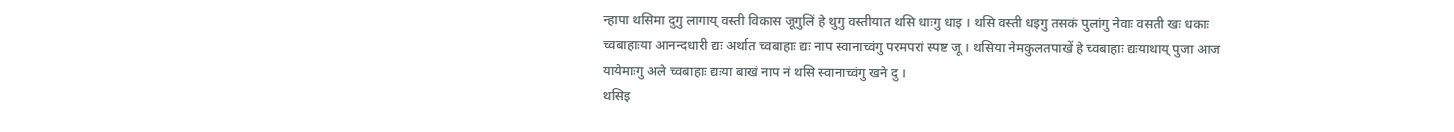न्हापा थसिमा दुगु लागाय् वस्ती विकास जूगुलिं हे थुगु वस्तीयात थसि धाःगु धाइ । थसि वस्ती धइगु तसकं पुलांगु नेवाः वसती खः धकाः च्वबाहाःया आनन्दधारी द्यः अर्थात च्वबाहाः द्यः नाप स्वानाच्वंगु परमपरां स्पष्ट जू । थसिया नेमकुलतपाखें हे च्वबाहाः द्यःयाथाय् पुजा आज यायेमाःगु अले च्वबाहाः द्यःया बाखं नाप नं थसि स्वानाच्वंगु खने दु ।
थसिइ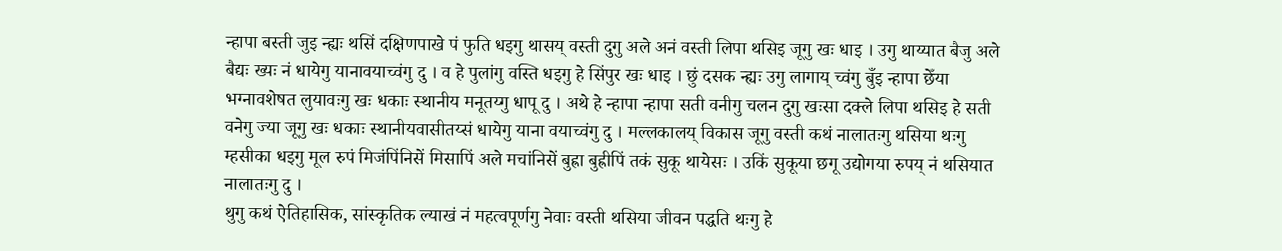न्हापा बस्ती जुइ न्ह्यः थसिं दक्षिणपाखे पं फुति धइगु थासय् वस्ती दुगु अले अनं वस्ती लिपा थसिइ जूगु खः धाइ । उगु थाय्यात बैजु अले बैद्यः ख्यः नं धायेगु यानावयाच्वंगु दु । व हे पुलांगु वस्ति धइगु हे सिंपुर खः धाइ । छुं दसक न्ह्यः उगु लागाय् च्वंगु बुँइ न्हापा छेँया भग्नावशेषत लुयावःगु खः धकाः स्थानीय मनूतय्गु धापू दु । अथे हे न्हापा न्हापा सती वनीगु चलन दुगु खःसा दक्ले लिपा थसिइ हे सती वनेगु ज्या जूगु खः धकाः स्थानीयवासीतय्सं धायेगु याना वयाच्वंगु दु । मल्लकालय् विकास जूगु वस्ती कथं नालातःगु थसिया थःगु म्हसीका धइगु मूल रुपं मिजंपिंनिसें मिसापिं अले मचांनिसें बुह्रा बुह्रीपिं तकं सुकू थायेसः । उकिं सुकूया छगू उद्योगया रुपय् नं थसियात नालातःगु दु ।
थुगु कथं ऐतिहासिक, सांस्कृतिक ल्याखं नं महत्वपूर्णगु नेवाः वस्ती थसिया जीवन पद्धति थःगु हे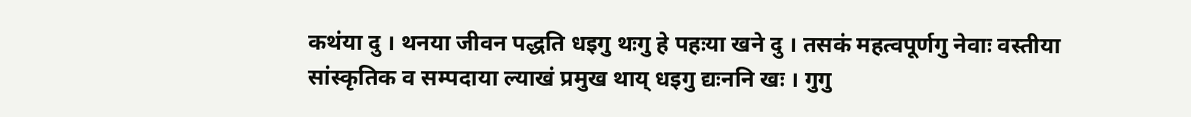कथंया दु । थनया जीवन पद्धति धइगु थःगु हे पहःया खने दु । तसकं महत्वपूर्णगु नेवाः वस्तीया सांस्कृतिक व सम्पदाया ल्याखं प्रमुख थाय् धइगु द्यःननि खः । गुगु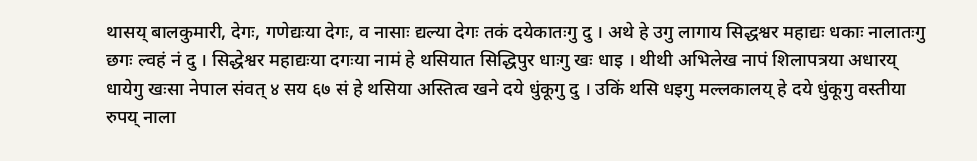थासय् बालकुमारी, देगः, गणेद्यःया देगः, व नासाः द्यल्या देगः तकं दयेकातःगु दु । अथे हे उगु लागाय सिद्धश्वर महाद्यः धकाः नालातःगु छगः ल्वहं नं दु । सिद्धेश्वर महाद्यःया दगःया नामं हे थसियात सिद्धिपुर धाःगु खः धाइ । थीथी अभिलेख नापं शिलापत्रया अधारय् धायेगु खःसा नेपाल संवत् ४ सय ६७ सं हे थसिया अस्तित्व खने दये धुंकूगु दु । उकिं थसि धइगु मल्लकालय् हे दये धुंकूगु वस्तीया रुपय् नाला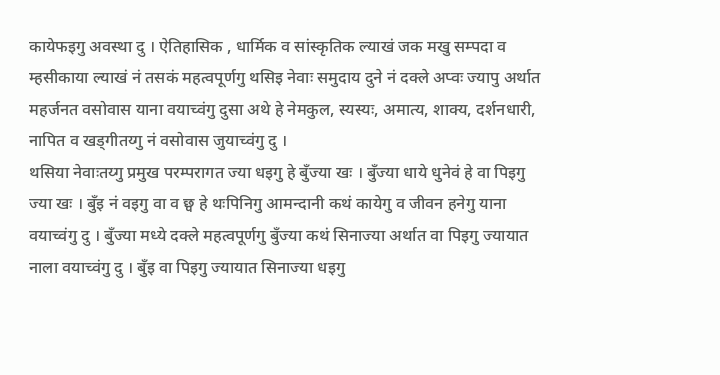कायेफइगु अवस्था दु । ऐतिहासिक , धार्मिक व सांस्कृतिक ल्याखं जक मखु सम्पदा व म्हसीकाया ल्याखं नं तसकं महत्वपूर्णगु थसिइ नेवाः समुदाय दुने नं दक्ले अप्वः ज्यापु अर्थात महर्जनत वसोवास याना वयाच्वंगु दुसा अथे हे नेमकुल, स्यस्यः, अमात्य, शाक्य, दर्शनधारी, नापित व खड्गीतय्गु नं वसोवास जुयाच्वंगु दु ।
थसिया नेवाःतय्गु प्रमुख परम्परागत ज्या धइगु हे बुँज्या खः । बुँज्या धाये धुनेवं हे वा पिइगु ज्या खः । बुँइ नं वइगु वा व छ्व हे थःपिनिगु आमन्दानी कथं कायेगु व जीवन हनेगु याना वयाच्वंगु दु । बुँज्या मध्ये दक्ले महत्वपूर्णगु बुँज्या कथं सिनाज्या अर्थात वा पिइगु ज्यायात नाला वयाच्वंगु दु । बुँइ वा पिइगु ज्यायात सिनाज्या धइगु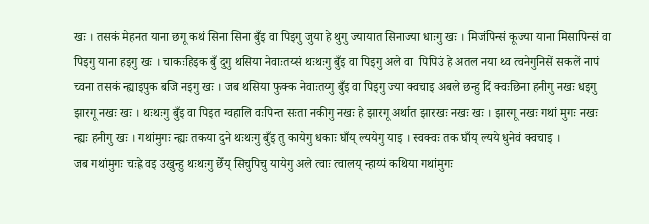खः । तसकं मेहनत याना छगू कथं सिना सिना बुँइ वा पिइगु जुया हे थुगु ज्यायात सिनाज्या धाःगु खः । मिजंपिन्सं कूज्या याना मिसापिन्सं वा पिइगु याना हइगु खः । चाकःहिइक बुँ दुगु थसिया नेवाःतय्सं थःथःगु बुँइ वा पिइगु अले वा  पिपिउं हे अतल नया थ्व त्वनेगुनिसें सकलें नापं च्वना तसकं न्ह्याइपुक बजि नइगु खः । जब थसिया फुक्क नेवाःतय्गु बुँइ वा पिइगु ज्या क्वचाइ अबले छन्हु दिं क्वःछिना हनीगु नखः धइगु झारगू नखः खः । थःथःगु बुँइ वा पिइत ग्वहालि वःपिन्त सःता नकीगु नखः हे झारगू अर्थात झारखः नखः खः । झारगू नखः गथां मुगः नखः न्ह्यः हनीगु खः । गथांमुगः न्ह्यः तकया दुने थःथःगु बुँइ तु कायेगु धकाः घाँय् ल्ययेगु याइ । स्वक्वः तक घाँय् ल्यये धुनेवं क्वचाइ ।
जब गथांमुगः चःह्रे वइ उखुन्हु थःथःगु छेँय् सिचुपिचु यायेगु अले त्वाः त्वालय् न्हाय्पं कथिया गथांमुगः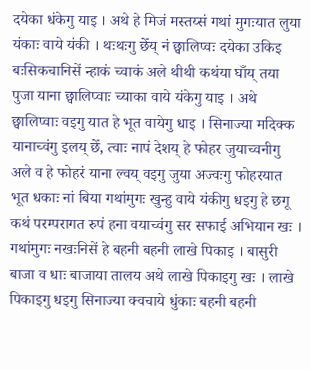दयेका धंकेगु याइ । अथे हे मिजं मस्तय्सं गथां मुगःयात लुया यंकाः वाये यंकी । थःथःगु छेँय् नं छ्वालिप्वः दयेका उकिइ बःसिकचानिसें न्हाकं च्वाकं अले थीथी कथंया घाँय् तया पुजा याना छ्वालिप्वाः च्याका वाये यंकेगु याइ । अथे छ्वालिप्वाः वइगु यात हे भूत वायेगु धाइ । सिनाज्या मदिक्क यानाच्वंगु इलय् छेँ, त्वाः नापं देशय् हे फोहर जुयाच्वनीगु अले व हे फोहरं याना ल्वय् वइगु जुया अज्वःगु फोहरयात भूत धकाः नां बिया गथांमुगः खुन्हु वाये यंकीगु धइगु हे छगू कथं परम्परागत रुपं हना वयाच्वंगु सर सफाई अभियान खः । गथांमुगः नखःनिसें हे बहनी बहनी लाखे पिकाइ । बासुरी बाजा व धाः बाजाया तालय अथे लाखे पिकाइगु खः । लाखे पिकाइगु धइगु सिनाज्या क्वचाये धुंकाः बहनी बहनी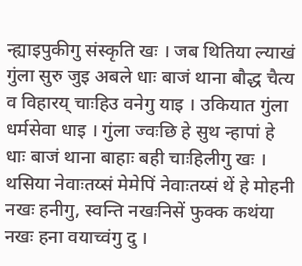न्ह्याइपुकीगु संस्कृति खः । जब थितिया ल्याखं गुंला सुरु जुइ अबले धाः बाजं थाना बौद्ध चैत्य व विहारय् चाःहिउ वनेगु याइ । उकियात गुंला धर्मसेवा धाइ । गुंला ज्वःछि हे सुथ न्हापां हे धाः बाजं थाना बाहाः बही चाःहिलीगु खः ।
थसिया नेवाःतय्सं मेमेपिं नेवाःतय्सं थें हे मोहनी नखः हनीगु, स्वन्ति नखःनिसें फुक्क कथंया नखः हना वयाच्वंगु दु ।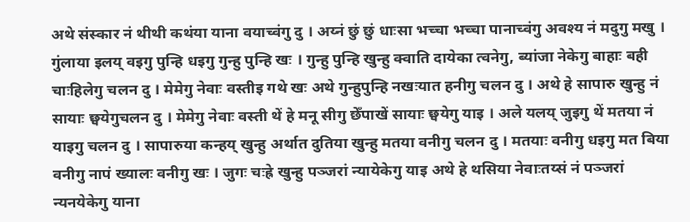अथे संस्कार नं थीथी कथंया याना वयाच्वंगु दु । अय्नं छुं छुं धाःसा भच्चा भच्चा पानाच्वंगु अवश्य नं मदुगु मखु ।
गुंलाया इलय् वइगु पुन्हि धइगु गुन्हु पुन्हि खः । गुन्हु पुन्हि खुन्हु क्वाति दायेका त्वनेगु, ब्यांजा नेकेगु बाहाः बही चाःहिलेगु चलन दु । मेमेगु नेवाः वस्तीइ गथे खः अथे गुन्हुपुन्हि नखःयात हनीगु चलन दु । अथे हे सापारु खुन्हु नं सायाः छ्वयेगुचलन दु । मेमेगु नेवाः वस्ती थें हे मनू सीगु छेँपाखें सायाः छ्वयेगु याइ । अले यलय् जुइगु थें मतया नं याइगु चलन दु । सापारुया कन्हय् खुन्हु अर्थात दुतिया खुन्हु मतया वनीगु चलन दु । मतयाः वनीगु धइगु मत बिया वनीगु नापं ख्यालः वनीगु खः । जुगः चःह्रे खुन्हु पञ्जरां न्यायेकेगु याइ अथे हे थसिया नेवाःतय्सं नं पञ्जरां न्यनयेकेगु याना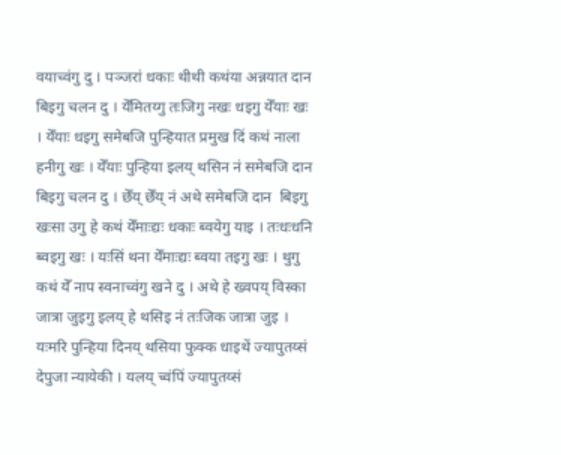वयाच्वंगु दु । पञ्जरां धकाः थीथी कथंया अन्नयात दान बिइगु चलन दु । येँमितय्गु तःजिगु नखः धइगु येँयाः खः । येँयाः धइगु समेबजि पुन्हियात प्रमुख दिं कथं नाला हनीगु खः । येँयाः पुन्हिया इलय् थसिन नं समेबजि दान बिइगु चलन दु । छेँय् छेँय् नं अथे समेबजि दान  बिइगु खःसा उगु हे कथं येँमाःद्यः धकाः ब्वयेगु याइ । तःधःधनि ब्वइगु खः । यःसिं थना येँमाःद्यः ब्वया तइगु खः । थुगु कथं येँ नाप स्वनाच्वंगु खने दु । अथे हे ख्वपय् विस्का जात्रा जुइगु इलय् हे थसिइ नं तःजिक जात्रा जुइ ।
यःमरि पुन्हिया दिनय् थसिया फुक्क धाइथें ज्यापुतय्सं देपुजा न्यायेकी । यलय् च्वंपिं ज्यापुतय्सं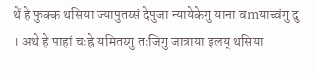थें हे फुक्क थसिया ज्यापुतय्सं देपुजा न्यायेकेगु याना वmयाच्वंगु दु । अथे हे पाहां चःह्रे यमितय्गु तःजिगु जात्राया इलय् थसिया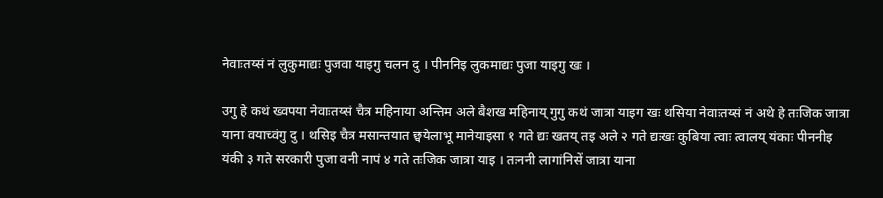नेवाःतय्सं नं लुकुमाद्यः पुजवा याइगु चलन दु । पीननिइ लुकमाद्यः पुजा याइगु खः ।

उगु हे कथं ख्वपया नेवाःतय्सं चैत्र महिनाया अन्तिम अले बैशख महिनाय् गुगु कथं जात्रा याइग खः थसिया नेवाःतय्सं नं अथे हे तःजिक जात्रा याना वयाच्वंगु दु । थसिइ चैत्र मसान्तयात छ्वयेलाभू मानेयाइसा १ गते द्यः खतय् तइ अले २ गते द्यःखः कुबिया त्वाः त्वालय् यंकाः पीननीइ यंकी ३ गते सरकारी पुजा वनी नापं ४ गते तःजिक जात्रा याइ । तःननी लागांनिसें जात्रा याना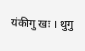यंकीगु खः । थुगु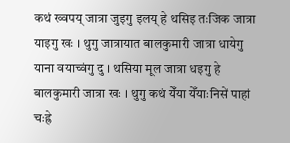कथं ख्वपय् जात्रा जुइगु इलय् हे थसिइ तःजिक जात्रा याइगु खः । थुगु जात्रायात बालकुमारी जात्रा धायेगु याना वयाच्वंगु दु । थसिया मूल जात्रा धइगु हे बालकुमारी जात्रा खः । थुगु कथं येँया येँयाःनिसें पाहां चःह्रे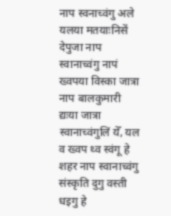नाप स्वनाच्वंगु अले यलया मतयाःनिसें देपुजा नाप स्वानाच्वंगु नापं ख्वपया विस्का जात्रा नाप बालकुमारी द्यःया जात्रा स्वानाच्वंगुलिं येँ, यल व ख्वप थ्व स्वंगू हे शहर नाप स्वानाच्वंगु संस्कृति दुगु वस्ती धइगु हे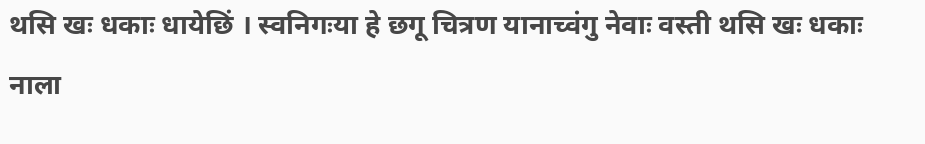थसि खः धकाः धायेछिं । स्वनिगःया हे छगू चित्रण यानाच्वंगु नेवाः वस्ती थसि खः धकाः नाला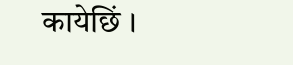कायेछिं ।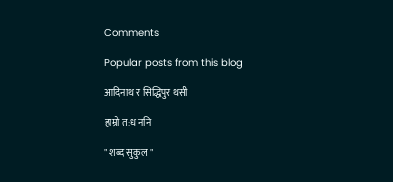Comments

Popular posts from this blog

आदिनाथ र सिद्धिपुर थसी

हाम्रो त:ध ननि

" शब्द सुकुल "